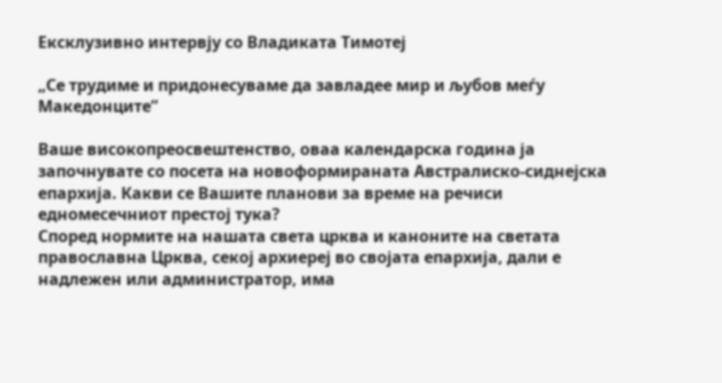Ексклузивно интервју со Владиката Тимотеј

„Се трудиме и придонесуваме да завладее мир и љубов меѓу Македонците”

Ваше високопреосвештенство, оваа календарска година ја започнувате со посета на новоформираната Австралиско-сиднејска епархија. Какви се Вашите планови за време на речиси едномесечниот престој тука?
Според нормите на нашата света црква и каноните на светата православна Црква, секој архиереј во својата епархија, дали е надлежен или администратор, има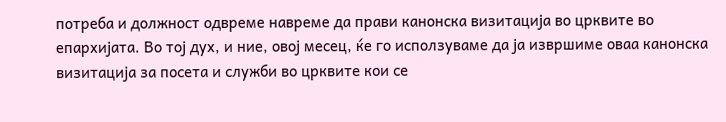потреба и должност одвреме навреме да прави канонска визитација во црквите во епархијата. Во тој дух, и ние, овој месец, ќе го исползуваме да ја извршиме оваа канонска визитација за посета и служби во црквите кои се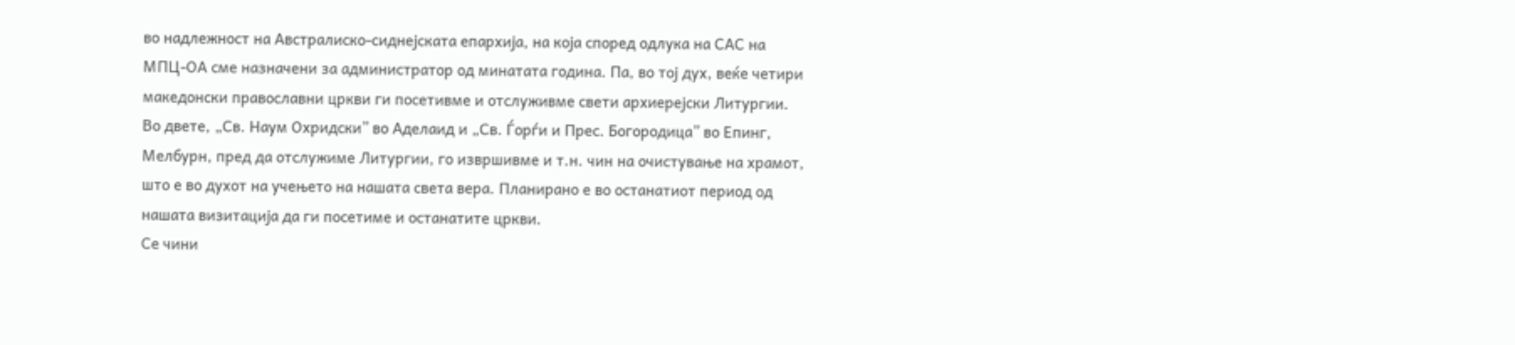во надлежност на Австралиско-сиднејската епархија, на која според одлука на САС на МПЦ-ОА сме назначени за администратор од минатата година. Па, во тој дух, веќе четири македонски православни цркви ги посетивме и отслуживме свети архиерејски Литургии. Во двете, „Св. Наум Охридски” во Аделаид и „Св. Ѓорѓи и Прес. Богородица” во Епинг, Мелбурн, пред да отслужиме Литургии, го извршивме и т.н. чин на очистување на храмот, што е во духот на учењето на нашата света вера. Планирано е во останатиот период од нашата визитација да ги посетиме и останатите цркви.
Се чини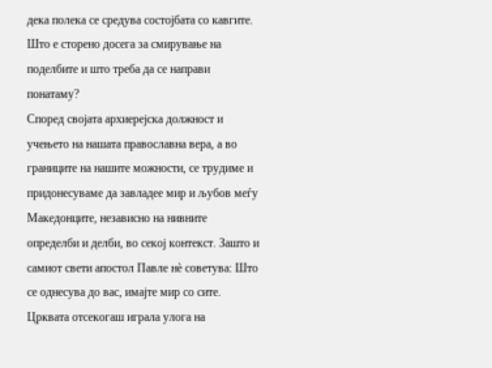дека полека се средува состојбата со кавгите. Што е сторено досега за смирување на поделбите и што треба да се направи понатаму?
Според својата архиерејска должност и учењето на нашата православна вера, а во границите на нашите можности, се трудиме и придонесуваме да завладее мир и љубов меѓу Македонците, независно на нивните определби и делби, во секој контекст. Зашто и самиот свети апостол Павле нè советува: Што се однесува до вас, имајте мир со сите. Црквата отсекогаш играла улога на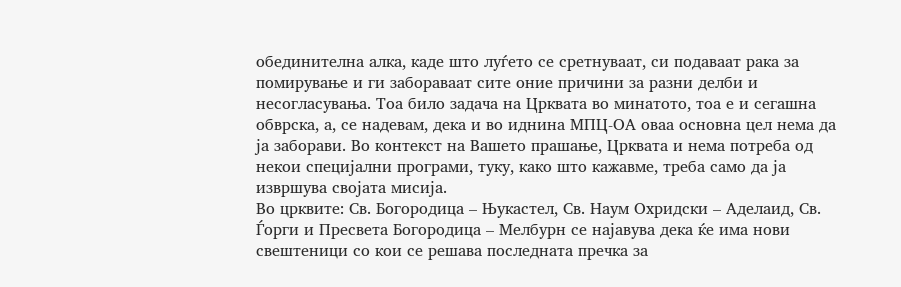обединителна алка, каде што луѓето се сретнуваат, си подаваат рака за помирување и ги забораваат сите оние причини за разни делби и несогласувања. Тоа било задача на Црквата во минатото, тоа е и сегашна обврска, а, се надевам, дека и во иднина МПЦ-ОА оваа основна цел нема да ја заборави. Во контекст на Вашето прашање, Црквата и нема потреба од некои специјални програми, туку, како што кажавме, треба само да ја извршува својата мисија.
Во црквите: Св. Богородица – Њукастел, Св. Наум Охридски – Аделаид, Св. Ѓорги и Пресвета Богородица – Мелбурн се најавува дека ќе има нови свештеници со кои се решава последната пречка за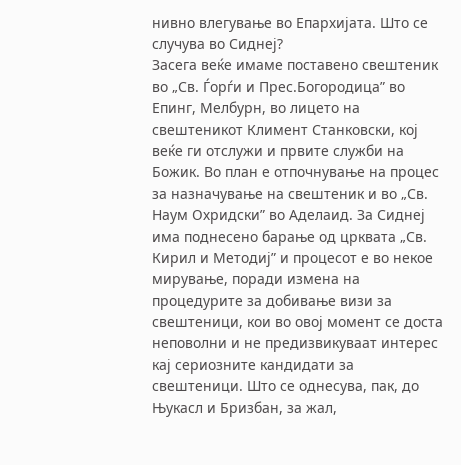нивно влегување во Епархијата. Што се случува во Сиднеј?
Засега веќе имаме поставено свештеник во „Св. Ѓорѓи и Прес.Богородица” во Епинг, Мелбурн, во лицето на свештеникот Климент Станковски, кој веќе ги отслужи и првите служби на Божик. Во план е отпочнување на процес за назначување на свештеник и во „Св. Наум Охридски” во Аделаид. За Сиднеј има поднесено барање од црквата „Св. Кирил и Методиј” и процесот е во некое мирување, поради измена на процедурите за добивање визи за свештеници, кои во овој момент се доста неповолни и не предизвикуваат интерес кај сериозните кандидати за свештеници. Што се однесува, пак, до Њукасл и Бризбан, за жал,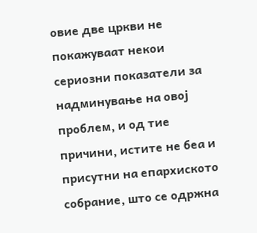овие две цркви не покажуваат некои сериозни показатели за надминување на овој проблем, и од тие причини, истите не беа и присутни на епархиското собрание, што се одржна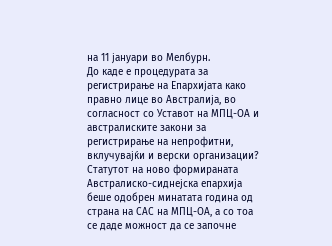на 11 јануари во Мелбурн.
До каде е процедурата за регистрирање на Епархијата како правно лице во Австралија, во согласност со Уставот на МПЦ-ОА и австралиските закони за регистрирање на непрофитни, вклучувајќи и верски организации?
Статутот на ново формираната Австралиско-сиднејска епархија беше одобрен минатата година од страна на САС на МПЦ-ОА, а со тоа се даде можност да се започне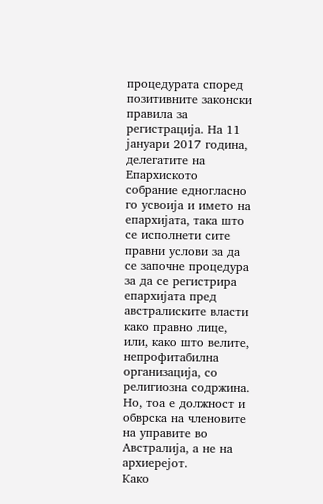процедурата според позитивните законски правила за регистрација. На 11 јануари 2017 година, делегатите на Епархиското собрание едногласно го усвоија и името на епархијата, така што се исполнети сите правни услови за да се започне процедура за да се регистрира епархијата пред австралиските власти како правно лице, или, како што велите, непрофитабилна организација, со религиозна содржина. Но, тоа е должност и обврска на членовите на управите во Австралија, а не на архиерејот.
Како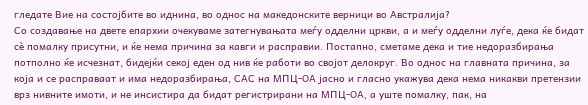гледате Вие на состојбите во иднина, во однос на македонските верници во Австралија?
Со создавање на двете епархии очекуваме затегнувањата меѓу одделни цркви, а и меѓу одделни луѓе, дека ќе бидат сè помалку присутни, и ќе нема причина за кавги и расправии. Постапно, сметаме дека и тие недоразбирања потполно ќе исчезнат, бидејќи секој еден од нив ќе работи во својот делокруг. Во однос на главната причина, за која и се расправаат и има недоразбирања, САС на МПЦ-ОА јасно и гласно укажува дека нема никакви претензии врз нивните имоти, и не инсистира да бидат регистрирани на МПЦ-ОА, а уште помалку, пак, на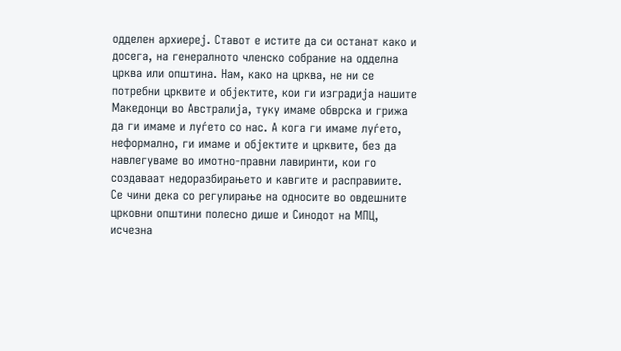одделен архиереј. Ставот е истите да си останат како и досега, на генералното членско собрание на одделна црква или општина. Нам, како на црква, не ни се потребни црквите и објектите, кои ги изградија нашите Македонци во Австралија, туку имаме обврска и грижа да ги имаме и луѓето со нас. А кога ги имаме луѓето, неформално, ги имаме и објектите и црквите, без да навлегуваме во имотно-правни лавиринти, кои го создаваат недоразбирањето и кавгите и расправиите.
Се чини дека со регулирање на односите во овдешните црковни општини полесно дише и Синодот на МПЦ, исчезна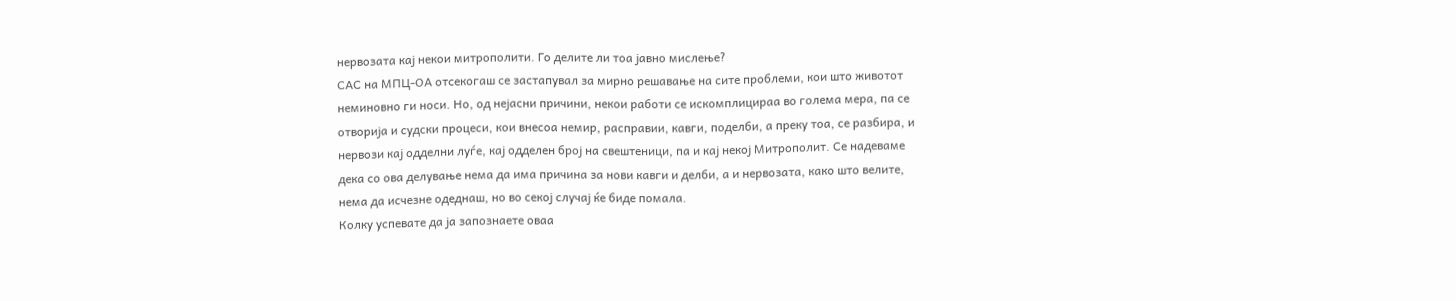нервозата кај некои митрополити. Го делите ли тоа јавно мислење?
САС на МПЦ-ОА отсекогаш се застапувал за мирно решавање на сите проблеми, кои што животот неминовно ги носи. Но, од нејасни причини, некои работи се искомплицираа во голема мера, па се отворија и судски процеси, кои внесоа немир, расправии, кавги, поделби, а преку тоа, се разбира, и нервози кај одделни луѓе, кај одделен број на свештеници, па и кај некој Митрополит. Се надеваме дека со ова делување нема да има причина за нови кавги и делби, а и нервозата, како што велите, нема да исчезне одеднаш, но во секој случај ќе биде помала.
Колку успевате да ја запознаете оваа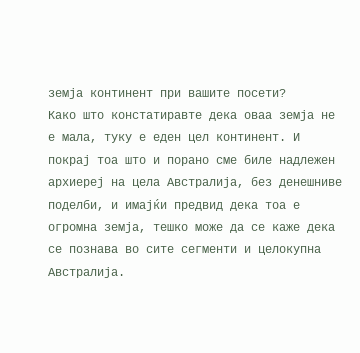земја континент при вашите посети?
Како што констатиравте дека оваа земја не е мала, туку е еден цел континент. И покрај тоа што и порано сме биле надлежен архиереј на цела Австралија, без денешниве поделби, и имајќи предвид дека тоа е огромна земја, тешко може да се каже дека се познава во сите сегменти и целокупна Австралија.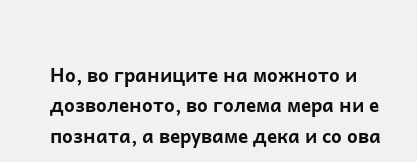Но, во границите на можното и дозволеното, во голема мера ни е позната, а веруваме дека и со ова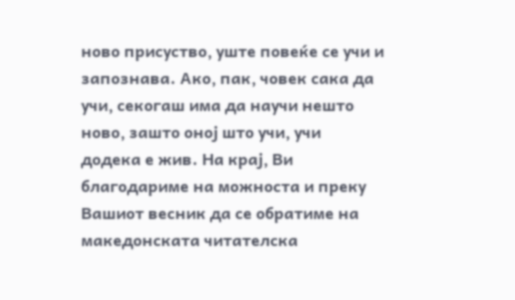ново присуство, уште повеќе се учи и запознава. Ако, пак, човек сака да учи, секогаш има да научи нешто ново, зашто оној што учи, учи додека е жив. На крај, Ви благодариме на можноста и преку Вашиот весник да се обратиме на македонската читателска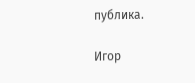публика.

Игор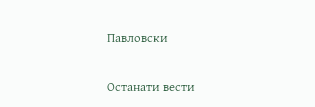Павловски

Останати вести